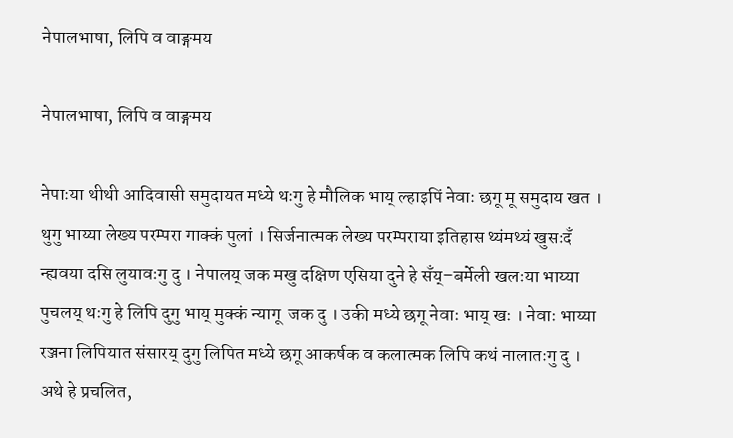नेपालभाषा, लिपि व वाङ्गमय

नेपालभाषा, लिपि व वाङ्गमय

नेपाःया थीथी आदिवासी समुदायत मध्ये थःगु हे मौलिक भाय् ल्हाइपिं नेवाः छगू मू समुदाय खत । थुगु भाय्या लेख्य परम्परा गाक्कं पुलां । सिर्जनात्मक लेख्य परम्पराया इतिहास थ्यंमथ्यं खुसःदँ न्ह्यवया दसि लुयावःगु दु । नेपालय् जक मखु दक्षिण एसिया दुने हे सँय्–बर्मेली खलःया भाय्या पुचलय् थःगु हे लिपि दुगु भाय् मुक्कं न्यागू  जक दु । उकी मध्ये छगू नेवाः भाय् खः । नेवाः भाय्या रञ्जना लिपियात संसारय् दुगु लिपित मध्ये छगू आकर्षक व कलात्मक लिपि कथं नालातःगु दु । अथे हे प्रचलित,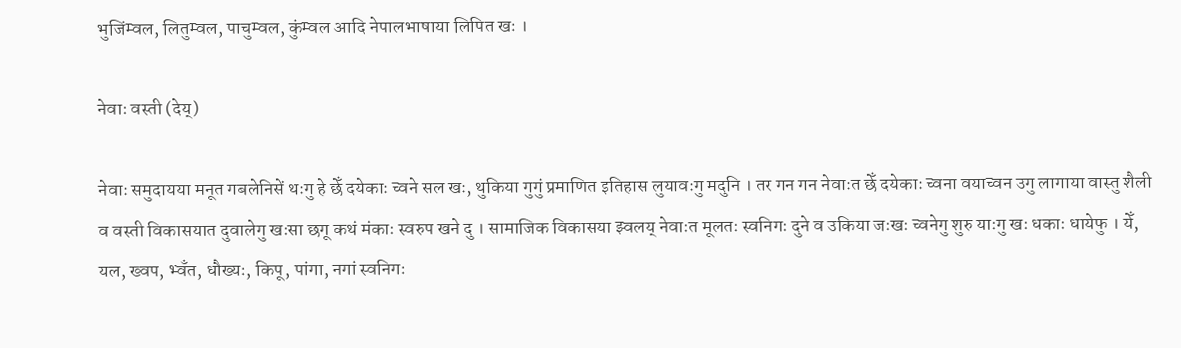भुजिंम्वल, लितुम्वल, पाचुम्वल, कुंम्वल आदि नेपालभाषाया लिपित खः ।

नेवाः वस्ती (देय्)

नेवाः समुदायया मनूत गबलेनिसें थःगु हे छेँ दयेकाः च्वने सल खः, थुकिया गुगुं प्रमाणित इतिहास लुयावःगु मदुनि । तर गन गन नेवाःत छेँ दयेकाः च्वना वयाच्वन उगु लागाया वास्तु शैली व वस्ती विकासयात दुवालेगु खःसा छगू कथं मंकाः स्वरुप खने दु । सामाजिक विकासया झ्वलय् नेवाःत मूलतः स्वनिगः दुने व उकिया जःखः च्वनेगु शुरु याःगु खः धकाः धायेफु । येँ, यल, ख्वप, भ्वँत, धौख्यः, किपू, पांगा, नगां स्वनिगः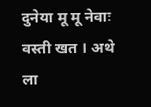दुनेया मू मू नेवाः वस्ती खत । अथे ला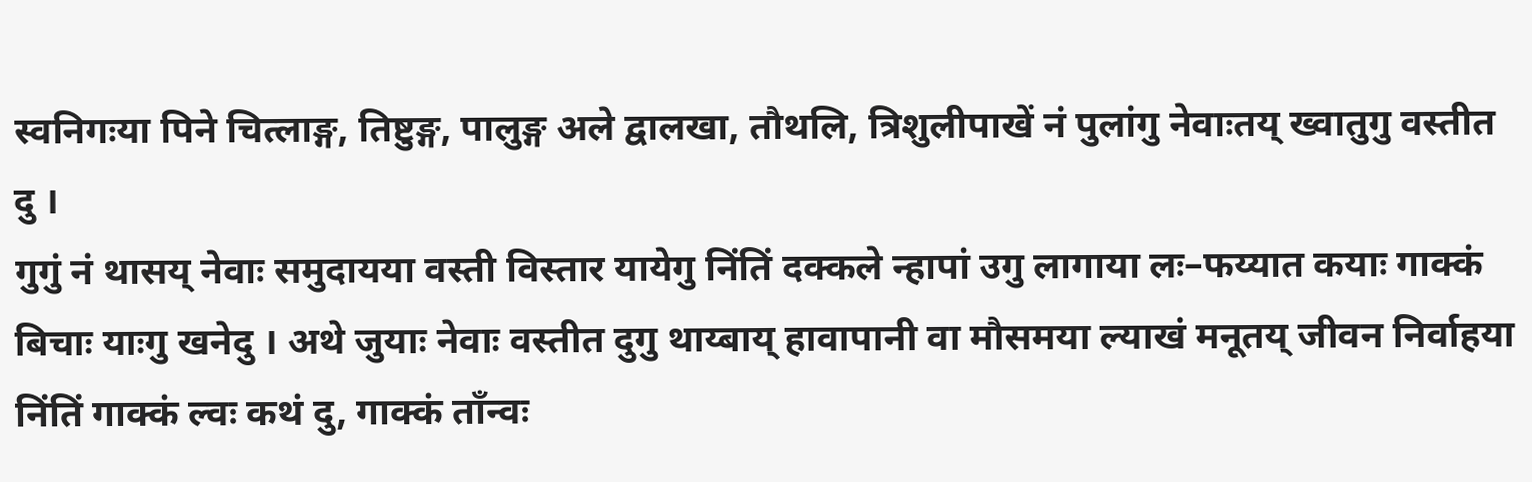स्वनिगःया पिने चित्लाङ्ग, तिष्टुङ्ग, पालुङ्ग अले द्वालखा, तौथलि, त्रिशुलीपाखें नं पुलांगु नेवाःतय् ख्वातुगु वस्तीत दु ।
गुगुं नं थासय् नेवाः समुदायया वस्ती विस्तार यायेगु निंतिं दक्कले न्हापां उगु लागाया लः–फय्यात कयाः गाक्कं बिचाः याःगु खनेदु । अथे जुयाः नेवाः वस्तीत दुगु थाय्बाय् हावापानी वा मौसमया ल्याखं मनूतय् जीवन निर्वाहया निंतिं गाक्कं ल्वः कथं दु, गाक्कं ताँन्वः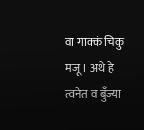वा गाक्कं चिकु मजू । अथे हे त्वनेत व बुँज्या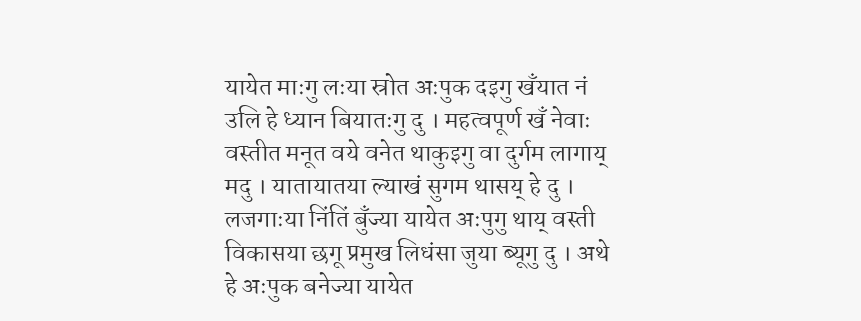यायेत माःगु लःया स्रोत अःपुक दइगु खँयात नं उलि हे ध्यान बियातःगु दु । महत्वपूर्ण खँ नेवाः वस्तीत मनूत वये वनेत थाकुइगु वा दुर्गम लागाय् मदु । यातायातया ल्याखं सुगम थासय् हे दु । लजगाःया निंतिं बुँज्या यायेत अःपुगु थाय् वस्ती विकासया छगू प्रमुख लिधंसा जुया ब्यूगु दु । अथे हे अःपुक बनेज्या यायेत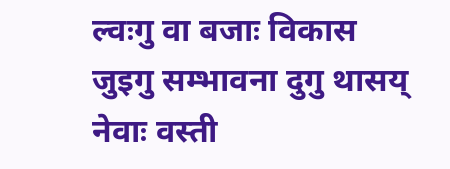ल्वःगु वा बजाः विकास जुइगु सम्भावना दुगु थासय् नेवाः वस्ती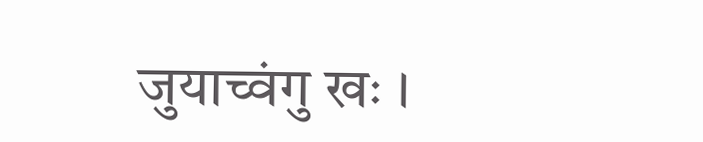जुयाच्वंगु खः ।